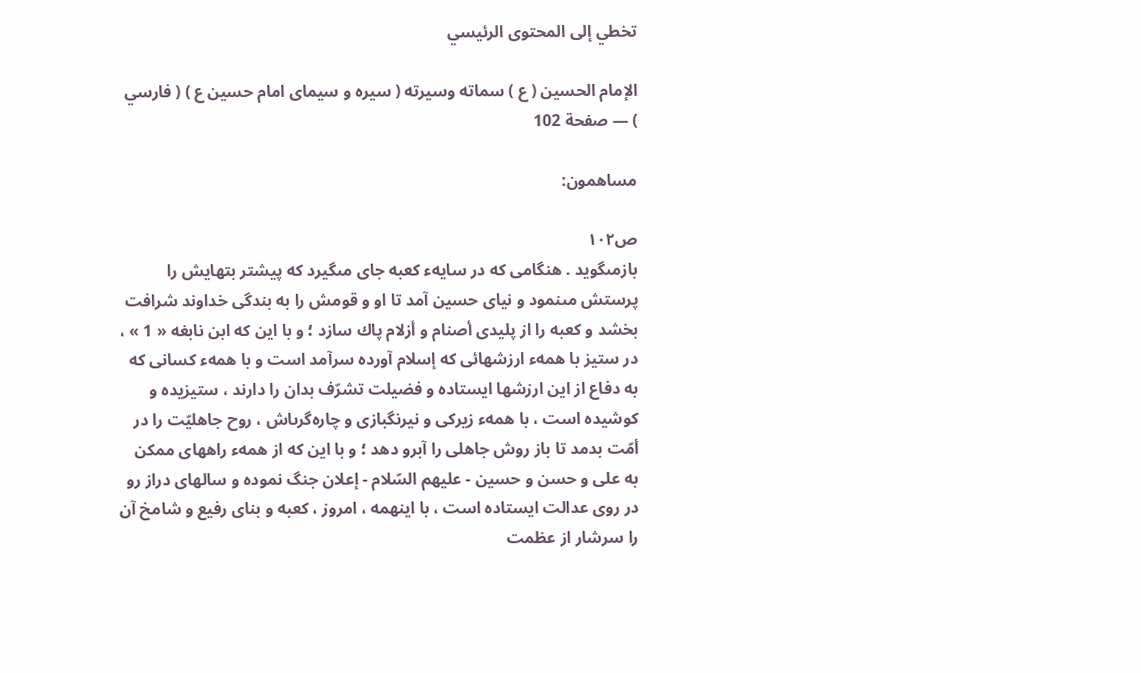تخطي إلى المحتوى الرئيسي

الإمام الحسين ( ع ) سماته وسيرته ( سيره و سيماى امام حسين ع ) ( فارسي ) — صفحة 102

مساهمون:

ص١٠٢
بازمىگويد . هنگامى كه در سايهء كعبه جاى مىگيرد كه پيشتر بتهايش را پرستش مىنمود و نياى حسين آمد تا او و قومش را به بندگى خداوند شرافت بخشد و كعبه را از پليدى أصنام و أزلام پاك سازد ؛ و با اين كه ابن نابغه « 1 » ، در ستيز با همهء ارزشهائى كه إسلام آورده سرآمد است و با همهء كسانى كه به دفاع از اين ارزشها ايستاده و فضيلت تشرّف بدان را دارند ، ستيزيده و كوشيده است ، با همهء زيركى و نيرنگبازى و چاره‌گرىاش ، روح جاهليّت را در أمّت بدمد تا باز روش جاهلى را آبرو دهد ؛ و با اين كه از همهء راههاى ممكن به على و حسن و حسين - عليهم السّلام - إعلان جنگ نموده و سالهاى دراز رو در روى عدالت ايستاده است ، با اينهمه ، امروز ، كعبه و بناى رفيع و شامخ آن را سرشار از عظمت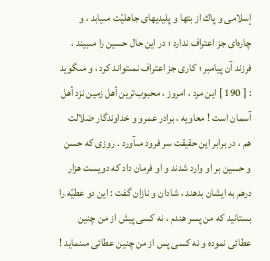إسلامى و پاك از بتها و پليديهاى جاهليّت مىيابد ، و چاره‌اى جز اعتراف ندارد ؛ در اين حال حسين را مىبيند ، فرزند آن پيامبر ؛ كارى جز اعتراف نمىتواند كرد ، و مىگويد : [ 190 ] اين مرد ، امروز ، محبوب‌ترين أهل زمين نزد أهل آسمان است ! معاويه ، برادر عمرو و خداوندگار ضلالت هم ، در برابر اين حقيقت سر فرود مىآورد . روزى كه حسن و حسين بر او وارد شدند و او فرمان داد كه دويست هزار درهم به ايشان بدهند ، شادان و نازان گفت : اين دو عطيّه را بستانيد كه من پسر هندم ، نه كسى پيش از من چنين عطائى نموده و نه كسى پس از من چنين عطائى مىنمايد !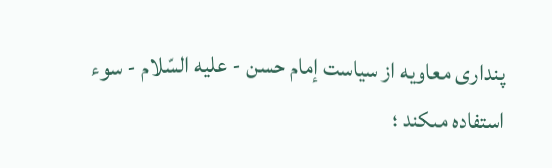پندارى معاويه از سياست إمام حسن - عليه السّلام - سوء استفاده مىكند ؛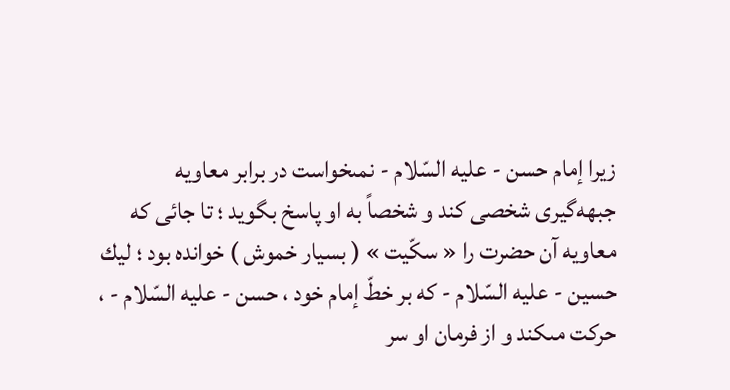زيرا إمام حسن - عليه السّلام - نمىخواست در برابر معاويه جبهه‌گيرى شخصى كند و شخصاً به او پاسخ بگويد ؛ تا جائى كه معاويه آن حضرت را « سكّيت » ( بسيار خموش ) خوانده بود ؛ ليك حسين - عليه السّلام - كه بر خطّ إمام خود ، حسن - عليه السّلام - ، حركت مىكند و از فرمان او سر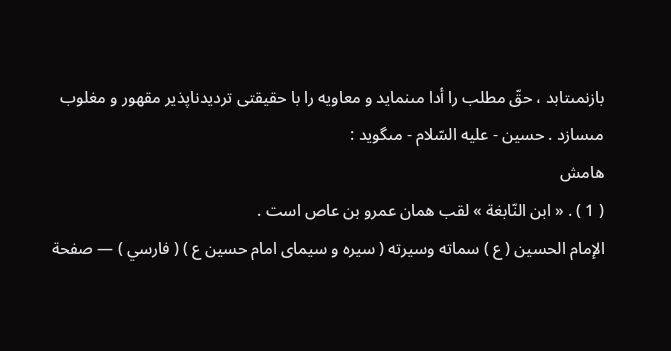بازنمىتابد ، حقّ مطلب را أدا مىنمايد و معاويه را با حقيقتى ترديدناپذير مقهور و مغلوب مىسازد . حسين - عليه السّلام - مىگويد :
هامش
( 1 ) . « ابن النّابغة » لقب همان عمرو بن عاص است .
الإمام الحسين ( ع ) سماته وسيرته ( سيره و سيماى امام حسين ع ) ( فارسي ) — صفحة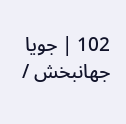102 | جويا جهانبخش /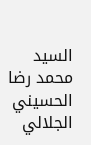السيد محمد رضا الحسيني الجلالي